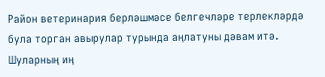Район ветеринария берләшмәсе белгечләре терлекләрдә була торган авырулар турында аңлатуны дәвам итә. Шуларның иң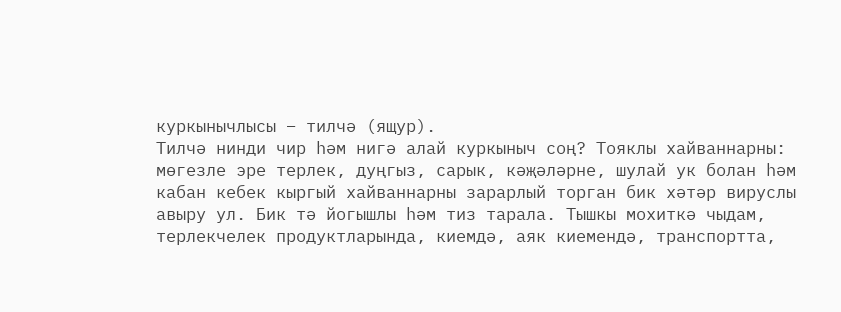куркынычлысы – тилчә (ящур).
Тилчә нинди чир һәм нигә алай куркыныч соң? Тояклы хайваннарны: мөгезле эре терлек, дуңгыз, сарык, кәҗәләрне, шулай ук болан һәм кабан кебек кыргый хайваннарны зарарлый торган бик хәтәр вируслы авыру ул. Бик тә йогышлы һәм тиз тарала. Тышкы мохиткә чыдам, терлекчелек продуктларында, киемдә, аяк киемендә, транспортта,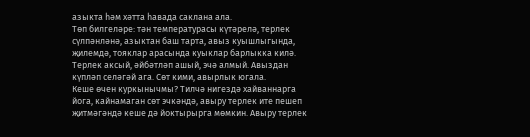азыкта һәм хәтта һавада саклана ала.
Төп билгеләре: тән температурасы күтәрелә, терлек сүлпәнләнә, азыктан баш тарта, авыз куышлыгында, җилемдә, тояклар арасында куыклар барлыкка килә. Терлек аксый, әйбәтләп ашый, эчә алмый. Авыздан күпләп селәгәй ага. Сөт кими, авырлык югала.
Кеше өчен куркынычмы? Тилчә нигездә хайваннарга йога, кайнамаган сөт эчкәндә, авыру терлек ите пешеп җитмәгәндә кеше дә йоктырырга мөмкин. Авыру терлек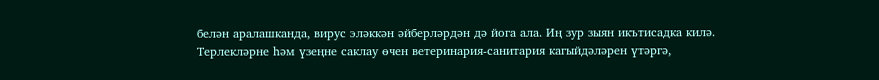белән аралашканда, вирус эләккән әйберләрдән дә йога ала. Иң зур зыян икътисадка килә.
Терлекләрне һәм үзеңне саклау өчен ветеринария-санитария кагыйдәләрен үтәргә,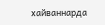хайваннарда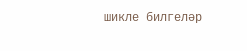шикле билгеләр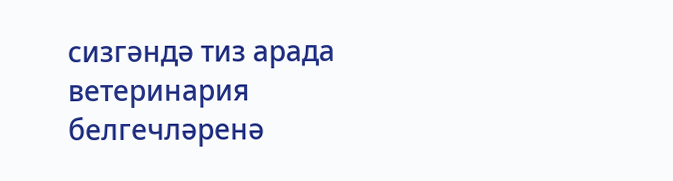сизгәндә тиз арада ветеринария белгечләренә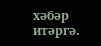хәбәр итәргә.